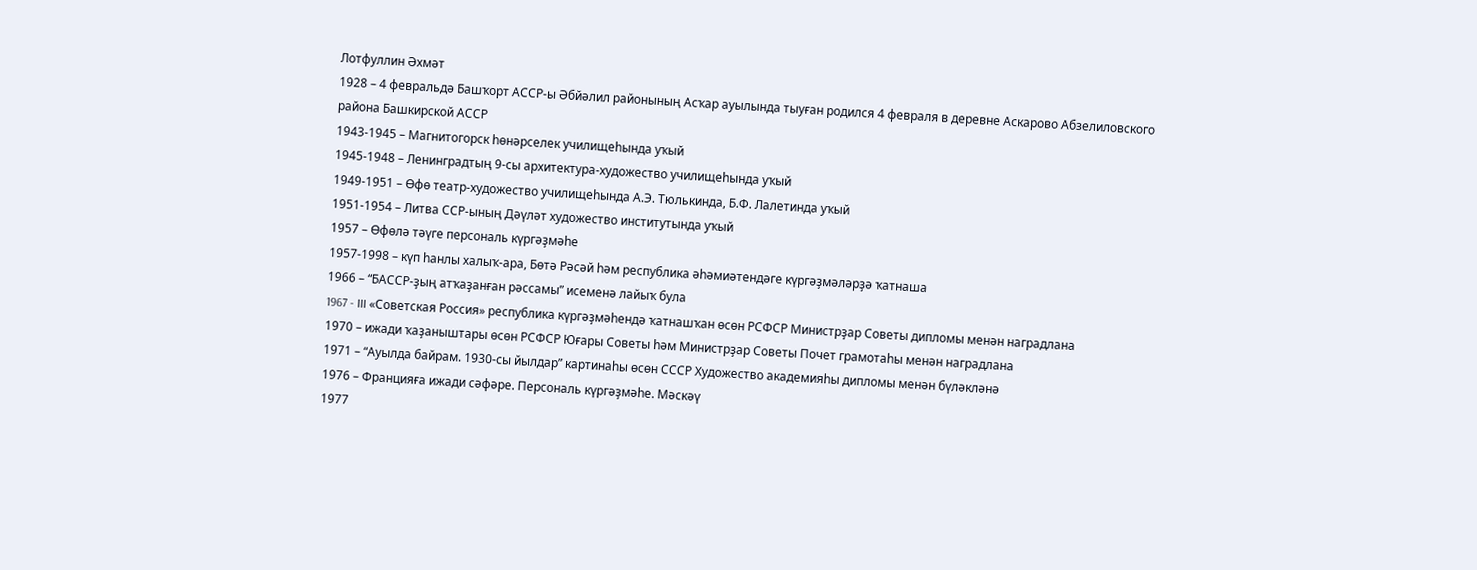Лотфуллин Әхмәт
1928 – 4 февральдә Башҡорт АССР-ы Әбйәлил районының Асҡар ауылында тыуған родился 4 февраля в деревне Аскарово Абзелиловского района Башкирской АССР
1943-1945 – Магнитогорск һөнәрселек училищеһында уҡый
1945-1948 – Ленинградтың 9-сы архитектура-художество училищеһында уҡый
1949-1951 – Өфө театр-художество училищеһында А.Э. Тюлькинда, Б.Ф. Лалетинда уҡый
1951-1954 – Литва ССР-ының Дәүләт художество институтында уҡый
1957 – Өфөлә тәүге персональ күргәҙмәһе
1957-1998 – күп һанлы халыҡ-ара, Бөтә Рәсәй һәм республика әһәмиәтендәге күргәҙмәләрҙә ҡатнаша
1966 – “БАССР-ҙың атҡаҙанған рәссамы” исеменә лайыҡ була
1967 - III «Советская Россия» республика күргәҙмәһендә ҡатнашҡан өсөн РСФСР Министрҙар Советы дипломы менән наградлана
1970 – ижади ҡаҙаныштары өсөн РСФСР Юғары Советы һәм Министрҙар Советы Почет грамотаһы менән наградлана
1971 – “Ауылда байрам. 1930-сы йылдар” картинаһы өсөн СССР Художество академияһы дипломы менән бүләкләнә
1976 – Францияға ижади сәфәре. Персональ күргәҙмәһе. Мәскәү
1977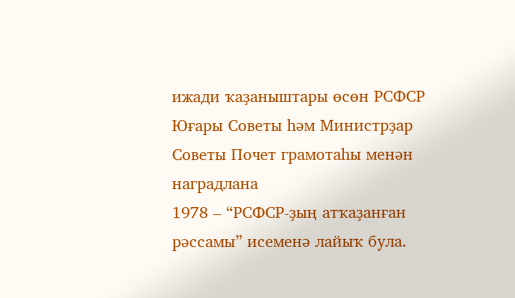ижади ҡаҙаныштары өсөн РСФСР Юғары Советы һәм Министрҙар Советы Почет грамотаһы менән наградлана
1978 – “РСФСР-ҙың атҡаҙанған рәссамы” исеменә лайыҡ була.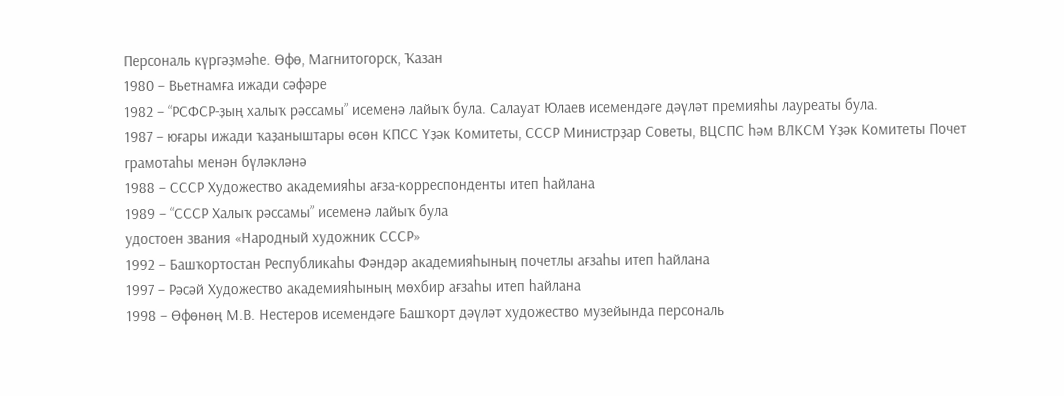Персональ күргәҙмәһе. Өфө, Магнитогорск, Ҡазан
1980 – Вьетнамға ижади сәфәре
1982 – “РСФСР-ҙың халыҡ рәссамы” исеменә лайыҡ була. Салауат Юлаев исемендәге дәүләт премияһы лауреаты була.
1987 – юғары ижади ҡаҙаныштары өсөн КПСС Үҙәк Комитеты, СССР Министрҙар Советы, ВЦСПС һәм ВЛКСМ Үҙәк Комитеты Почет грамотаһы менән бүләкләнә
1988 – СССР Художество академияһы ағза-корреспонденты итеп һайлана
1989 – “СССР Халыҡ рәссамы” исеменә лайыҡ була
удостоен звания «Народный художник СССР»
1992 – Башҡортостан Республикаһы Фәндәр академияһының почетлы ағзаһы итеп һайлана
1997 – Рәсәй Художество академияһының мөхбир ағзаһы итеп һайлана
1998 – Өфөнөң М.В. Нестеров исемендәге Башҡорт дәүләт художество музейында персональ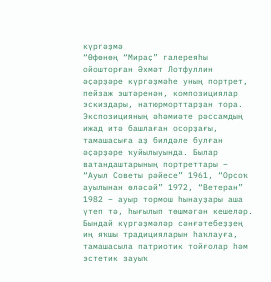күргәҙмә
“Өфөнөң “Мираҫ” галереяһы ойошторған Әхмәт Лотфуллин әҫәрҙәре күргәҙмәһе уның портрет, пейзаж эштәренән, композициялар эскиздары, натюрморттарҙан тора. Экспозицияның әһәмиәте рәссамдың ижад итә башлаған осорҙағы, тамашасыға аҙ билдәле булған әҫәрҙәре ҡуйылыуында. Былар ватандаштарының портреттары – “Ауыл Советы рәйесе” 1961, “Орсоҡ ауылынан өләсәй” 1972, “Ветеран” 1982 – ауыр тормош һынауҙары аша үтеп тә, һығылып төшмәгән кешеләр. Бындай күргәҙмәләр сәнғәтебеҙҙең иң яҡшы традицияларын һаҡлауға, тамашасыла патриотик тойғолар һәм эстетик зауыҡ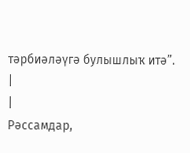тәрбиәләүгә булышлыҡ итә”.
|
|
Рәссамдар,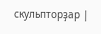скульпторҙар |